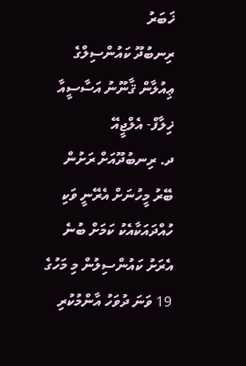ޚަބަރު
ރިނބުދޫ ކައުންސިލްގެ ޢިއުލާން ޤާނޫނު އަސާސީއާ ޚިލާފް- އެލްޖީއޭ
ދ. ރިނބުދޫއަށް ރަށުން ބޭރު މީހުނަށް އެރޭނީ ވަކި ހުއްދައަކާއެކު ކަމަށް ބުނެ އެރަށު ކައުންސިލުން މި މަހުގެ 19 ވަނަ ދުވަހު އާންމުކުރި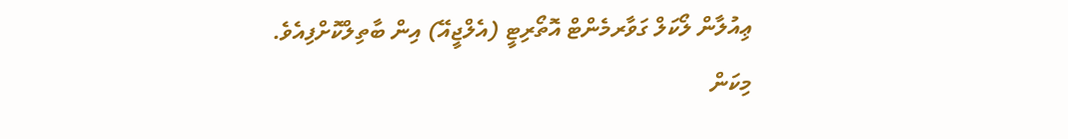ޢިއުލާން ލޯކަލް ގަވާރމެންޓް އޮތޯރިޓީ (އެލްޖީއޭ) އިން ބާތިލްކޮށްފިއެވެ.
މިކަން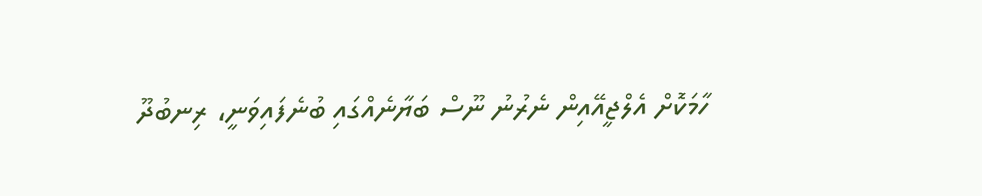ހާމަކޮށް އެލްޖީއޭއިން ނެރުނު ނޫސް ބަޔާނެއްގައި ބުނެފައިވަނީ، ރިނބުދޫ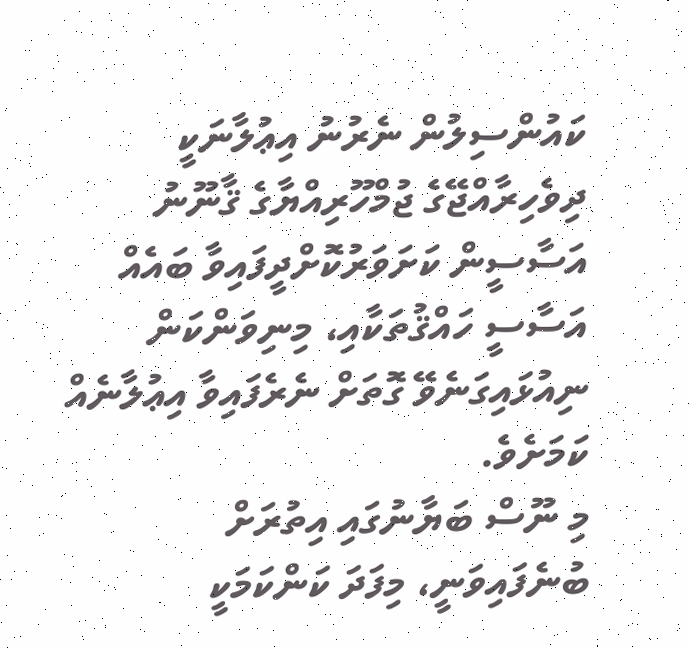ކައުންސިލުން ނެރުނު އިޢުލާނަކީ ދިވެހިރާއްޖޭގެ ޖުމްހޫރިއްޔާގެ ޤާނޫނު އަސާސީން ކަށަވަރުކޮށްދީފައިވާ ބައެއް އަސާސީ ހައްޤުތަކާއި، މިނިވަންކަން ނިއުޅައިގަނެވޭ ގޮތަށް ނެރެފައިވާ އިޢުލާނެއް ކަމަށެވެ.
މި ނޫސް ބަޔާނުގައި އިތުރަށް ބުނެފައިވަނީ، މިފަދަ ކަންކަމަކީ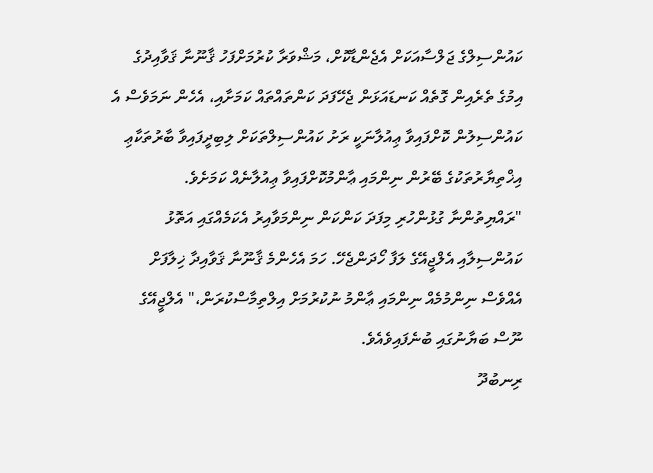ކައުންސިލްގެ ޖަލްސާއަކަށް އެޖެންޑާކޮށް، މަޝްވަރާ ކުރުމަށްފަހު ޤާނޫނާ ޤަވާއިދުގެ އިމުގެ ތެރެއިން ގޮތެއް ކަނޑައަޅަން ޖެހޭފަދަ ކަންތައްތައް ކަމަށާއި، އެހެން ނަމަވެސް އެ ކައުންސިލުން ކޮށްފައިވާ ޢިއުލާނަކީ ރަށު ކައުންސިލްތަކަށް ލިބިދީފައިވާ ބާރުތަކާޢި އިޚްތިޔާރުތަކުގެ ބޭރުން ނިންމައި ޢާންމުކޮށްފައިވާ ޢިއުލާނެއް ކަމަށެވެ.
"ރައްޔިތުންނާ ގުޅުންހުރި މިފަދަ ކަންކަން ނިންމަވާއިރު އެކަމެއްގައި އަތޮޅު ކައުންސިލާއި އެލްޖީއޭގެ ލަފާ ހޯދަންޖެހޭ. ހަމަ އެހެންމެ ޤާނޫނާ ޤަވާއިދާ ޚިލާފަށް އެއްވެސް ނިންމުމެއް ނިންމައި ޢާންމު ނުކުރުމަށް އިލްތިމާސްކުރަން،" އެލްޖީއޭގެ ނޫސް ބަޔާނުގައި ބުނެފައިވެއެވެ.
ރިނބުދޫ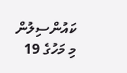ކައުންސިލުން މި މަހުގެ 19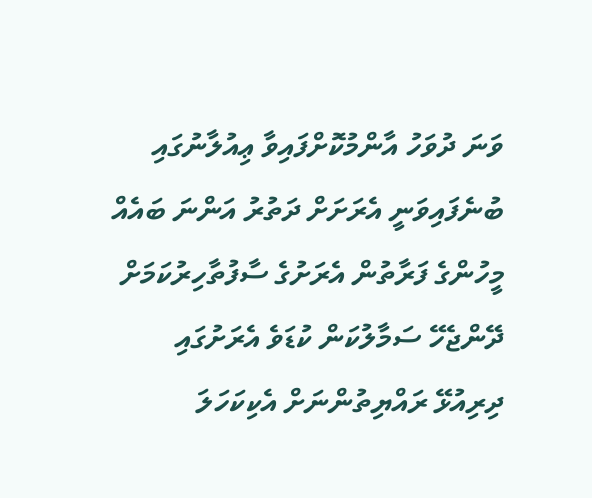ވަނަ ދުވަހު އާންމުކޮށްފައިވާ ޢިއުލާނުގައި ބުނެފައިވަނީ އެރަށަށް ދަތުރު އަންނަ ބައެއް މީހުންގެ ފަރާތުން އެރަށުގެ ސާފުތާހިރުކަމަށް ދޭންޖެހޭ ސަމާލުކަން ކުޑަވެ އެރަށުގައި ދިރިއުޅޭ ރައްޔިތުންނަށް އެކިކަހަލަ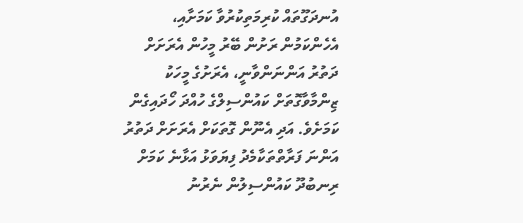އުނދަގޫތައް ކުރިމަތިކުރުވާ ކަމަށާއި، އެހެންކަމުން ރަށުން ބޭރު މީހުން އެރަށަށް ދަތުރު އަންނަންވާނީ، އެރަށުގެ މީހަކު ޒިންމާވާގޮތަށް ކައުންސިލްގެ ހުއްދަ ހޯދައިގެން ކަމަށެވެ. އަދި އެނޫން ގޮތަކަށް އެރަށަށް ދަތުރު އަންނަ ފަރާތްތަކާމެދު ފިޔަވަޅު އަޅާނެ ކަމަށް ރިނބުދޫ ކައުންސިލުން ނެރުނު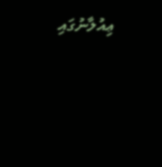ޢިއުލާނުގައި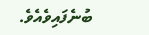ބުނެފައިވެއެވެ.